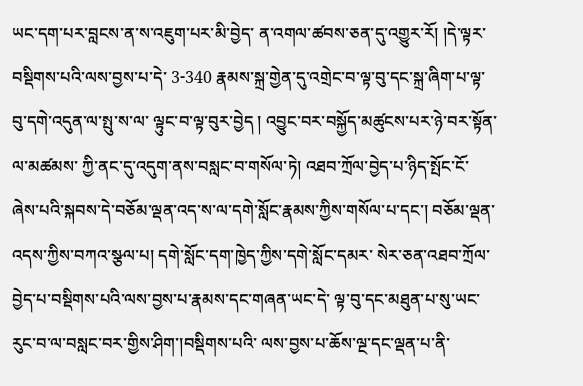ཡང་དག་པར་བླངས་ན་ས་འཇུག་པར་མི་བྱེད་ ན་འགལ་ཚབས་ཅན་དུ་འགྱུར་རོ། །དེ་ལྟར་བསྡིགས་པའི་ལས་བྱས་པ་དེ་ 3-340 རྣམས་སྐྲ་གྱེན་དུ་འགྲེང་བ་ལྟ་བུ་དང་སྐྲ་ཞིག་པ་ལྟ་བུ་དགེ་འདུན་ལ་སྤུ་ས་ལ་ ལྟུང་བ་ལྟ་བུར་བྱེད ། འབྱུང་བར་བསྐྱོད་མཚུངས་པར་ཉེ་བར་སྟོན་ལ་མཚམས་ ཀྱི་ནང་དུ་འདུག་ནས་བསླང་བ་གསོལ་ཏེ། འཐབ་ཀྲོལ་བྱེད་པ་ཉིད་སྤོང་ངོ་ ཞེས་པའི་སྐབས་དེ་བཅོམ་ལྡན་འད་ས་ལ་དགེ་སློང་རྣམས་ཀྱིས་གསོལ་པ་དང་། བཅོམ་ལྡན་འདས་ཀྱིས་བཀའ་སྩལ་པ། དགེ་སློང་དག་ཁྱེད་ཀྱིས་དགེ་སློང་དམར་ སེར་ཅན་འཐབ་ཀྲོལ་བྱེད་པ་བསྡིགས་པའི་ལས་བྱས་པ་རྣམས་དང་གཞན་ཡང་དེ་ ལྟ་བུ་དང་མཐུན་པ་སུ་ཡང་རུང་བ་ལ་བསླང་བར་གྱིས་ཤིག་།བསྡིགས་པའི་ ལས་བྱས་པ་ཆོས་ལྔ་དང་ལྡན་པ་ནི་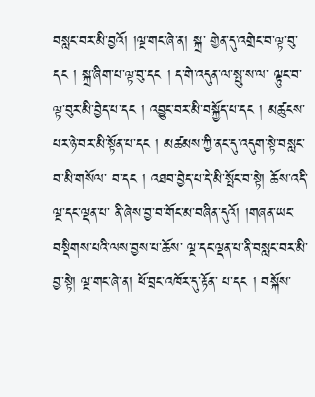བསླང་བར་མི་བྱའོ། །ལྔ་གང་ཞེ་ན། སྐྲ་ གྱེན་དུ་འགྲེང་བ་ལྟ་བུ་དང ། སྐྲ་ཞིག་པ་ལྟ་བུ་དང ། ད་གེ་འདུན་ལ་སྤུ་ས་ལ་ ལྟུང་བ་ལྟ་བུར་མི་བྱེད་པ་དང ། འབྱུང་བར་མི་བསྐྱོད་པ་དང ། མཚུངས་ པར་ཉེ་བར་མི་སྟོན་པ་དང ། མཚམས་ཀྱི་ནང་དུ་འདུག་སྟེ་བསླང་བ་མི་གསོལ་ བ་དང ། འཐབ་བྱེད་པ་དེ་མི་སྤོང་བ་སྟེ། ཆོས་འདི་ལྔ་དང་ལྡན་པ་ ནི་ཞེས་བྱ་བ་གོང་མ་བཞིན་དུའོ། །གཞན་ཡང་བསྡིགས་པའི་ལས་བྱས་པ་ཆོས་ ལྔ་དང་ལྡན་པ་ནི་བསླང་བར་མི་བྱ་སྟེ། ལྔ་གང་ཞེ་ན། ཕོ་བྲང་འཁོར་དུ་རྟོན་ པ་དང ། བསྐོས་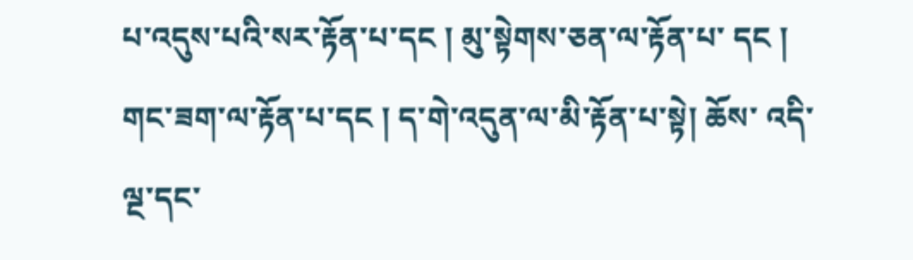པ་འདུས་པའི་སར་རྟོན་པ་དང ། མུ་སྟེགས་ཅན་ལ་རྟོན་པ་ དང ། གང་ཟག་ལ་རྟོན་པ་དང ། ད་གེ་འདུན་ལ་མི་རྟོན་པ་སྟེ། ཆོས་ འདི་ལྔ་དང་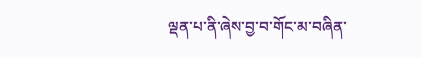ལྡན་པ་ནི་ཞེས་བྱ་བ་གོང་མ་བཞིན་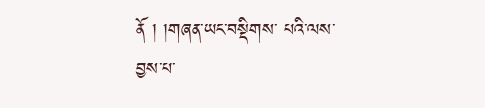ནོ ། །གཞན་ཡང་བསྡིགས་ པའི་ལས་བྱས་པ་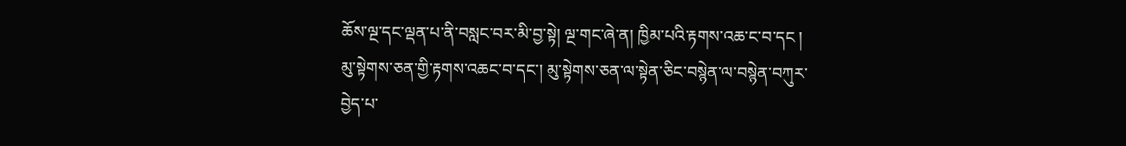ཆོས་ལྔ་དང་ལྡན་པ་ནི་བསླང་བར་མི་བྱ་སྟེ། ལྔ་གང་ཞེ་ན། ཁྱིམ་པའི་རྟགས་འཆ་ང་བ་དང ། མུ་སྟེགས་ཅན་གྱི་རྟགས་འཆང་བ་དང་། མུ་སྟེགས་ཅན་ལ་སྟེན་ཅིང་བསྙེན་ལ་བསྙེན་བཀུར་བྱེད་པ་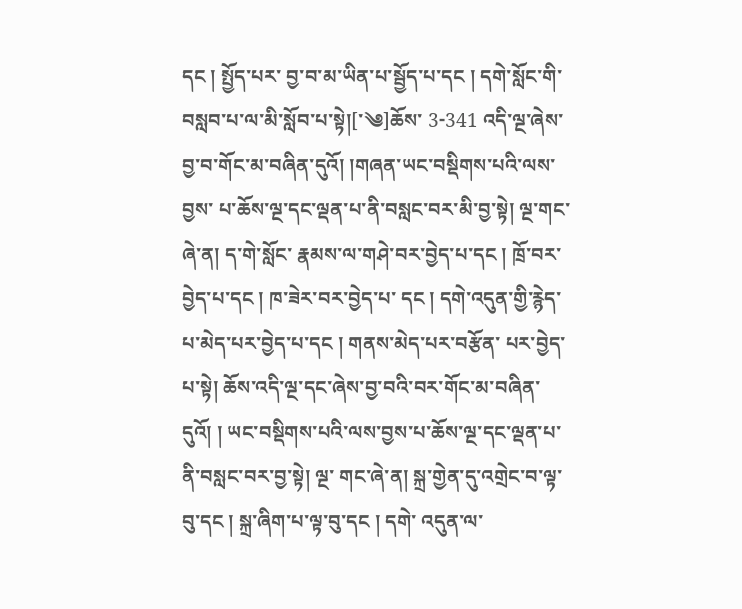དང ། སྤྱོད་པར་ བྱ་བ་མ་ཡིན་པ་སྦྱོད་པ་དང ། དགེ་སློང་གི་བསླབ་པ་ལ་མི་སློབ་པ་སྟེ།[་༄]ཆོས་ 3-341 འདི་ལྔ་ཞེས་བྱ་བ་གོང་མ་བཞིན་དུའོ། །གཞན་ཡང་བསྡིགས་པའི་ལས་བྱས་ པ་ཆོས་ལྔ་དང་ལྡན་པ་ནི་བསླང་བར་མི་བྱ་སྟེ། ལྔ་གང་ཞེ་ན། ད་གེ་སློང་ རྣམས་ལ་གཤེ་བར་བྱེད་པ་དང ། ཁྲོ་བར་བྱེད་པ་དང ། ཁ་ཟེར་བར་བྱེད་པ་ དང ། དགེ་འདུན་གྱི་རྙེད་པ་མེད་པར་བྱེད་པ་དང ། གནས་མེད་པར་བརྩོན་ པར་བྱེད་པ་སྟེ། ཆོས་འདི་ལྔ་དང་ཞེས་བྱ་བའི་བར་གོང་མ་བཞིན་དུའོ། ། ཡང་བསྡིགས་པའི་ལས་བྱས་པ་ཆོས་ལྔ་དང་ལྡན་པ་ནི་བསླང་བར་བྱ་སྟེ། ལྔ་ གང་ཞེ་ན། སྐྲ་གྱེན་དུ་འགྲེང་བ་ལྟ་བུ་དང ། སྐྲ་ཞིག་པ་ལྟ་བུ་དང ། དགེ་ འདུན་ལ་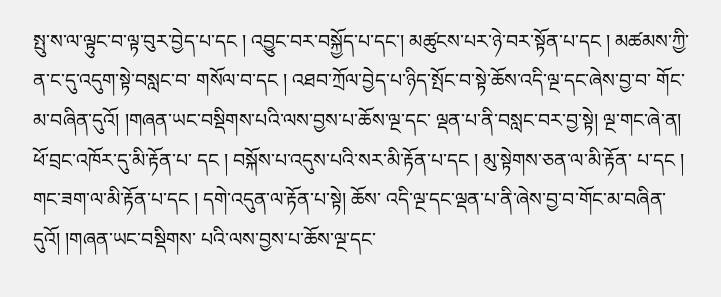སྤུ་ས་ལ་ལྟུང་བ་ལྟ་བུར་བྱེད་པ་དང ། འབྱུང་བར་བསྐྱོད་པ་དང་། མཚུངས་པར་ཉེ་བར་སྟོན་པ་དང ། མཚམས་ཀྱི་ན་ང་དུ་འདུག་སྟེ་བསླང་བ་ གསོལ་བ་དང ། འཐབ་ཀྲོལ་བྱེད་པ་ཉིད་སྤོང་བ་སྟེ་ཆོས་འདི་ལྔ་དང་ཞེས་བྱ་བ་ གོང་མ་བཞིན་དུའོ། །གཞན་ཡང་བསྡིགས་པའི་ལས་བྱས་པ་ཆོས་ལྔ་དང་ ལྡན་པ་ནི་བསླང་བར་བྱ་སྟེ། ལྔ་གང་ཞེ་ན། ཕོ་བྲང་འཁོར་དུ་མི་རྟོན་པ་ དང ། བསྐོས་པ་འདུས་པའི་སར་མི་རྟོན་པ་དང ། མུ་སྟེགས་ཅན་ལ་མི་རྟོན་ པ་དང ། གང་ཟག་ལ་མི་རྟོན་པ་དང ། དགེ་འདུན་ལ་རྟོན་པ་སྟེ། ཆོས་ འདི་ལྔ་དང་ལྡན་པ་ནི་ཞེས་བྱ་བ་གོང་མ་བཞིན་དུའོ། །གཞན་ཡང་བསྡིགས་ པའི་ལས་བྱས་པ་ཆོས་ལྔ་དང་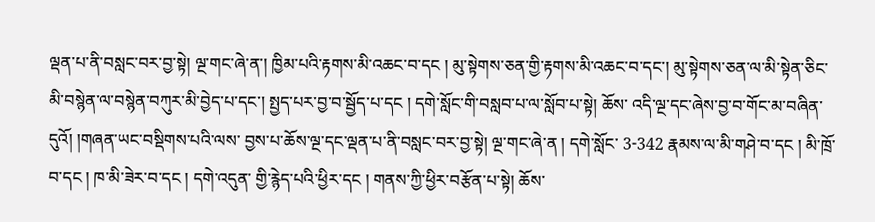ལྡན་པ་ནི་བསླང་བར་བྱ་སྟེ། ལྔ་གང་ཞེ་ན་། ཁྱིམ་པའི་རྟགས་མི་འཆང་བ་དང ། མུ་སྟེགས་ཅན་གྱི་རྟགས་མི་འཆང་བ་དང་། མུ་སྟེགས་ཅན་ལ་མི་སྟེན་ཅིང་མི་བསྙེན་ལ་བསྙེན་བཀུར་མི་བྱེད་པ་དང་། སྤྱད་པར་བྱ་བ་སྦྱོད་པ་དང ། དགེ་སློང་གི་བསླབ་པ་ལ་སློབ་པ་སྟེ། ཆོས་ འདི་ལྔ་དང་ཞེས་བྱ་བ་གོང་མ་བཞིན་དུའོ། །གཞན་ཡང་བསྡིགས་པའི་ལས་ བྱས་པ་ཆོས་ལྔ་དང་ལྡན་པ་ནི་བསླང་བར་བྱ་སྟེ། ལྔ་གང་ཞེ་ན ། དགེ་སློང་ 3-342 རྣམས་ལ་མི་གཤེ་བ་དང ། མི་ཁྲོ་བ་དང ། ཁ་མི་ཟེར་བ་དང ། དགེ་འདུན་ གྱི་རྙེད་པའི་ཕྱིར་དང ། གནས་ཀྱི་ཕྱིར་བརྩོན་པ་སྟེ། ཆོས་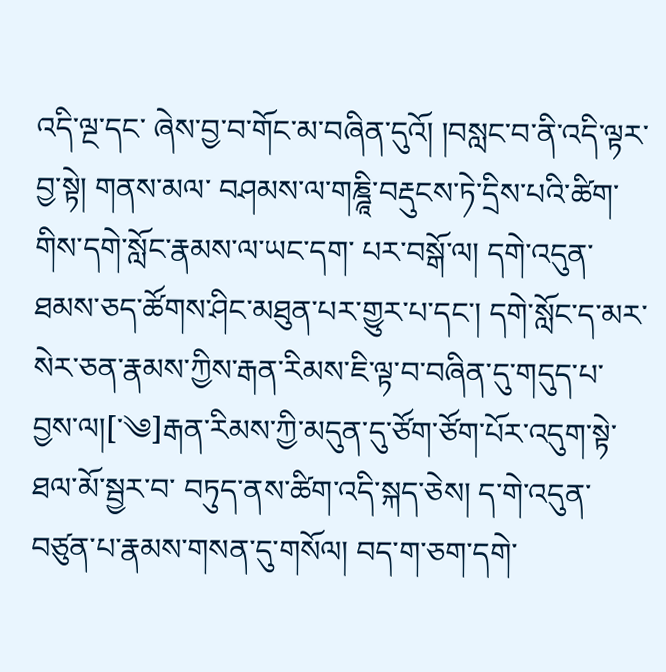འདི་ལྔ་དང་ ཞེས་བྱ་བ་གོང་མ་བཞིན་དུའོ། །བསླང་བ་ནི་འདི་ལྟར་བྱ་སྟེ། གནས་མལ་ བཤམས་ལ་གཎྜཱི་བརྡུངས་ཏེ་དྲིས་པའི་ཚིག་གིས་དགེ་སློང་རྣམས་ལ་ཡང་དག་ པར་བསྒོ་ལ། དགེ་འདུན་ཐམས་ཅད་ཚོགས་ཤིང་མཐུན་པར་གྱུར་པ་དང་། དགེ་སློང་ད་མར་སེར་ཅན་རྣམས་ཀྱིས་རྒན་རིམས་ཇི་ལྟ་བ་བཞིན་དུ་གདུད་པ་ བྱས་ལ།[་༄]རྒན་རིམས་ཀྱི་མདུན་དུ་ཙོག་ཙོག་པོར་འདུག་སྟེ་ཐལ་མོ་སྦྱར་བ་ བཏུད་ནས་ཚིག་འདི་སྐད་ཅེས། ད་གེ་འདུན་བཙུན་པ་རྣམས་གསན་དུ་གསོལ། བད་ག་ཅག་དགེ་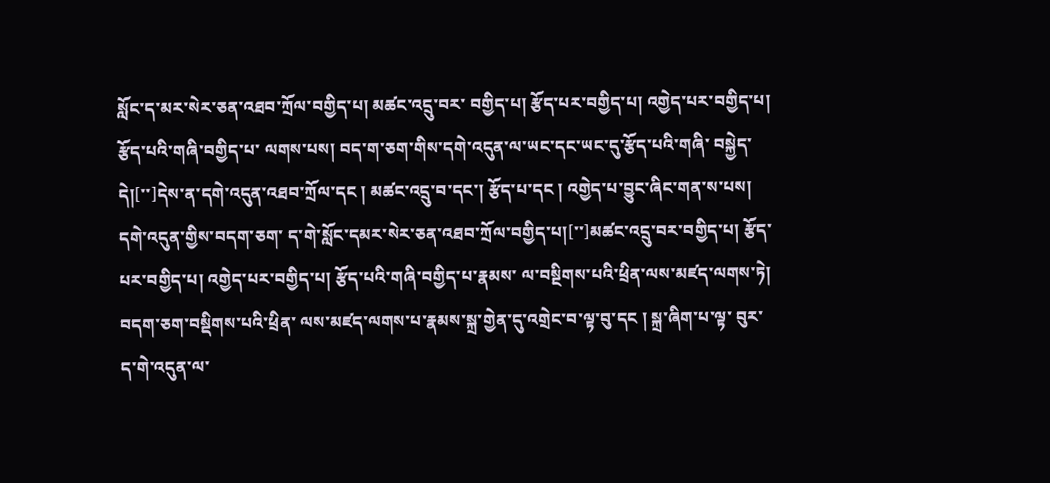སློང་ད་མར་སེར་ཅན་འཐབ་ཀྲོལ་བགྱིད་པ། མཚང་འདྲུ་བར་ བགྱིད་པ། རྩོད་པར་བགྱིད་པ། འགྱེད་པར་བགྱིད་པ། རྩོད་པའི་གཞི་བགྱིད་པ་ ལགས་པས། བད་ག་ཅག་གིས་དགེ་འདུན་ལ་ཡང་དང་ཡང་དུ་རྩོད་པའི་གཞི་ བསྐྱེད་དེ།[་་]དེས་ན་དགེ་འདུན་འཐབ་ཀྲོལ་དང ། མཚང་འདྲུ་བ་དང་། རྩོད་པ་དང ། འགྱེད་པ་བྱུང་ཞིང་གན་ས་པས། དགེ་འདུན་གྱིས་བདག་ཅག་ ད་གེ་སློང་དམར་སེར་ཅན་འཐབ་ཀྲོལ་བགྱིད་པ།[་་]མཚང་འདྲུ་བར་བགྱིད་པ། རྩོད་པར་བགྱིད་པ། འགྱེད་པར་བགྱིད་པ། རྩོད་པའི་གཞི་བགྱིད་པ་རྣམས་ ལ་བསྔིགས་པའི་ཕྲིན་ལས་མཛད་ལགས་ཏེ། བདག་ཅག་བསྡིགས་པའི་ཕྲིན་ ལས་མཛད་ལགས་པ་རྣམས་སྐྲ་གྱེན་དུ་འགྲེང་བ་ལྟ་བུ་དང ། སྐྲ་ཞིག་པ་ལྟ་ བུར་ད་གེ་འདུན་ལ་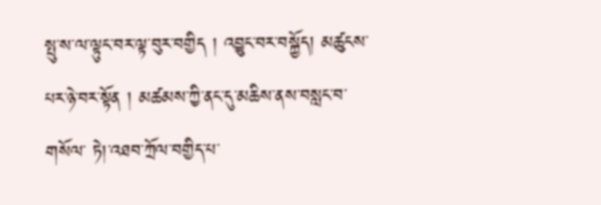སྤུ་ས་ལ་ལྟུང་བར་ལྟ་བུར་བགྱིད ། འབྱུང་བར་བསྐྱོད། མཚུངས་པར་ཉེ་བར་སྟོན ། མཚམས་ཀྱི་ནང་དུ་མཆིས་ནས་བསླང་བ་གསོལ་ ཏེ།་འཐབ་ཀྲོལ་བགྱིད་པ་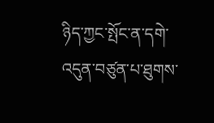ཉིད་ཀྱང་སྤོང་ན་དགེ་འདུན་བཙུན་པ་ཐུགས་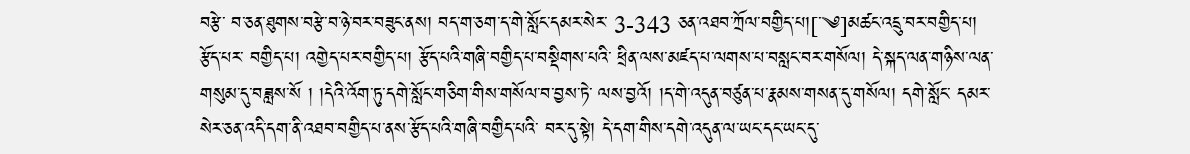བརྩེ་ བ་ཅན་ཐུགས་བརྩེ་བ་ཉེ་བར་བཟུང་ནས། བད་ག་ཅག་ད་གེ་སློང་དམར་སེར་ 3-343 ཅན་འཐབ་ཀྲོལ་བགྱིད་པ།[་༄]མཚང་འདྲུ་བར་བགྱིད་པ། རྩོད་པར་ བགྱིད་པ། འགྱེད་པར་བགྱིད་པ། རྩོད་པའི་གཞི་བགྱིད་པ་བསྡིགས་པའི་ ཕྲིན་ལས་མཛད་པ་ལགས་པ་བསླང་བར་གསོལ། དེ་སྐད་ལན་གཉིས་ལན་ གསུམ་དུ་བཟླས་སོ ། །དེའི་འོག་ཏུ་དགེ་སློང་གཅིག་གིས་གསོལ་བ་བྱས་ཏེ་ ལས་བྱའོ། །ད་གེ་འདུན་བཙུན་པ་རྣམས་གསན་དུ་གསོལ། དགེ་སློང་ དམར་སེར་ཅན་འདི་དག་ནི་འཐབ་བགྱིད་པ་ནས་རྩོད་པའི་གཞི་བགྱིད་པའི་ བར་དུ་སྟེ། དེ་དག་གིས་དགེ་འདུན་ལ་ཡང་དང་ཡང་དུ་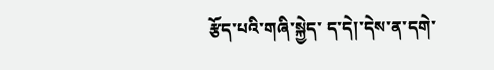རྩོད་པའི་གཞི་སྐྱེད་ ད་དེ།་དེས་ན་དགེ་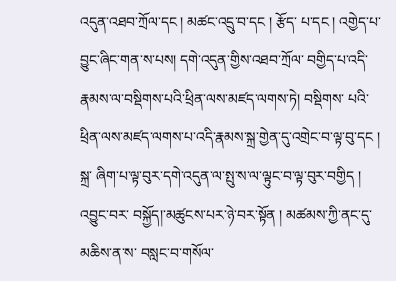འདུན་འཐབ་ཀྲོལ་དང ། མཚང་འདྲུ་བ་དང ། རྩོད་ པ་དང ། འགྱེད་པ་བྱུང་ཞིང་གན་ས་པས། དགེ་འདུན་གྱིས་འཐབ་ཀྲོལ་ བགྱིད་པ་འདི་རྣམས་ལ་བསྡིགས་པའི་ཕྲིན་ལས་མཛད་ལགས་ཏེ། བསྡིགས་ པའི་ཕྲིན་ལས་མཛད་ལགས་པ་འདི་རྣམས་སྐྲ་གྱེན་དུ་འགྲེང་བ་ལྟ་བུ་དང ། སྐྲ་ ཞིག་པ་ལྟ་བུར་དགེ་འདུན་ལ་སྤུ་ས་ལ་ལྟུང་བ་ལྟ་བུར་བགྱིད ། འབྱུང་བར་ བསྐྱོད།་མཚུངས་པར་ཉེ་བར་སྟོན ། མཚམས་ཀྱི་ནང་དུ་མཆིས་ན་ས་ བསླང་བ་གསོལ་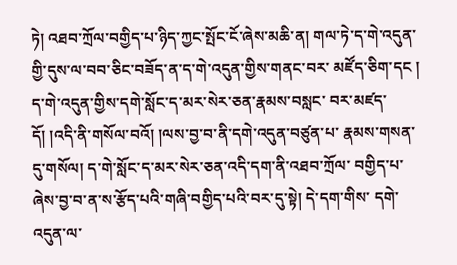ཏེ། འཐབ་ཀྲོལ་བགྱིད་པ་ཉིད་ཀྱང་སྤོང་ངོ་ཞེས་མཆི་ན། གལ་ཏེ་ད་གེ་འདུན་གྱི་དུས་ལ་བབ་ཅིང་བཟོད་ན་ད་གེ་འདུན་གྱིས་གནང་བར་ མཛོད་ཅིག་དང ། ད་གེ་འདུན་གྱིས་དགེ་སློང་ད་མར་སེར་ཅན་རྣམས་བསླང་ བར་མཛད་དོ། །འདི་ནི་གསོལ་བའོ། །ལས་བྱ་བ་ནི་དགེ་འདུན་བཙུན་པ་ རྣམས་གསན་དུ་གསོལ། ད་གེ་སློང་ད་མར་སེར་ཅན་འདི་དག་ནི་འཐབ་ཀྲོལ་ བགྱིད་པ་ཞེས་བྱ་བ་ན་ས་རྩོད་པའི་གཞི་བགྱིད་པའི་བར་དུ་སྟེ། དེ་དག་གིས་ དགེ་འདུན་ལ་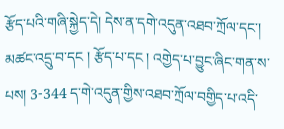རྩོད་པའི་གཞི་སྐྱེད་དེ། དེས་ན་དགེ་འདུན་འཐབ་ཀྲོལ་དང་། མཚང་འདྲུ་བ་དང ། རྩོད་པ་དང ། འགྱེད་པ་བྱུང་ཞིང་གན་ས་པས། 3-344 ད་གེ་འདུན་གྱིས་འཐབ་ཀྲོལ་བགྱིད་པ་འདི་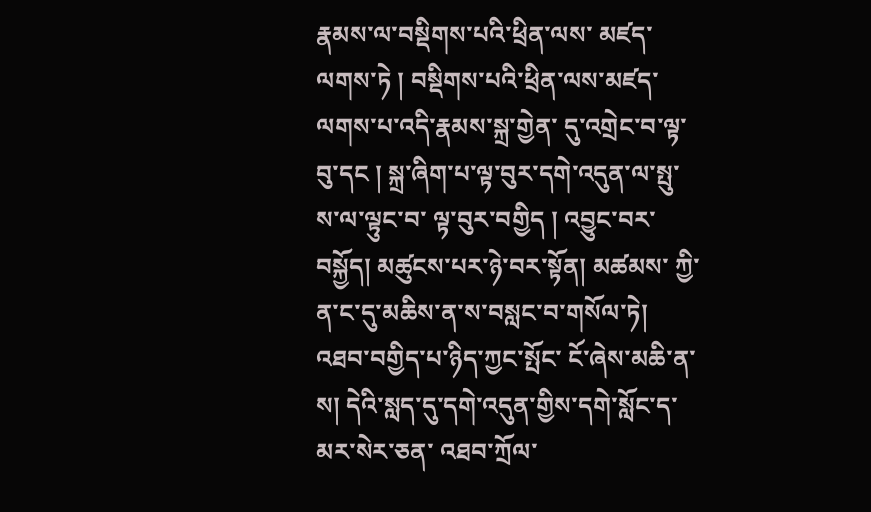རྣམས་ལ་བསྡིགས་པའི་ཕྲིན་ལས་ མཛད་ལགས་ཏེ ། བསྡིགས་པའི་ཕྲིན་ལས་མཛད་ལགས་པ་འདི་རྣམས་སྐྲ་གྱེན་ དུ་འགྲེང་བ་ལྟ་བུ་དང ། སྐྲ་ཞིག་པ་ལྟ་བུར་དགེ་འདུན་ལ་སྤུ་ས་ལ་ལྟུང་བ་ ལྟ་བུར་བགྱིད ། འབྱུང་བར་བསྐྱོད། མཚུངས་པར་ཉེ་བར་སྟོན། མཚམས་ ཀྱི་ན་ང་དུ་མཆིས་ན་ས་བསླང་བ་གསོལ་ཏེ། འཐབ་བགྱིད་པ་ཉིད་ཀྱང་སྤོང་ ངོ་ཞེས་མཆི་ན་ས། དེའི་སླད་དུ་དགེ་འདུན་གྱིས་དགེ་སློང་ད་མར་སེར་ཅན་ འཐབ་ཀྲོལ་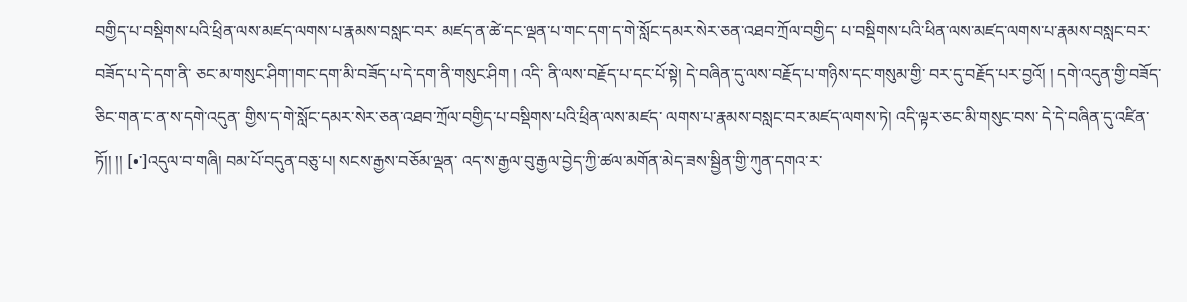བགྱིད་པ་བསྡིགས་པའི་ཕྲིན་ལས་མཛད་ལགས་པ་རྣམས་བསླང་བར་ མཛད་ན་ཚེ་དང་ལྡན་པ་གང་དག་ད་གེ་སློང་དམར་སེར་ཅན་འཐབ་ཀྲོལ་བགྱིད་ པ་བསྡིགས་པའི་ཕིན་ལས་མཛད་ལགས་པ་རྣམས་བསླང་བར་བཟོད་པ་དེ་དག་ནི་ ཅང་མ་གསུང་ཤིག་།གང་དག་མི་བཟོད་པ་དེ་དག་ནི་གསུང་ཤིག ། འདི་ ནི་ལས་བརྗོད་པ་དང་པོ་སྟེ། དེ་བཞིན་དུ་ལས་བརྗོད་པ་གཉིས་དང་གསུམ་གྱི་ བར་དུ་བརྗོད་པར་བྱའོ། ། དགེ་འདུན་གྱི་བཟོད་ཅིང་གན་ང་ན་ས་དགེ་འདུན་ གྱིས་ད་གེ་སློང་དམར་སེར་ཅན་འཐབ་ཀྲོལ་བགྱིད་པ་བསྡིགས་པའི་ཕྲིན་ལས་མཛད་ ལགས་པ་རྣམས་བསླང་བར་མཛད་ལགས་ཏེ། འདི་ལྟར་ཅང་མི་གསུང་བས་ དེ་དེ་བཞིན་དུ་འཛིན་ཏོ།། །། [•་]འདུལ་བ་གཞི། བམ་པོ་བདུན་བཅུ་པ། སངས་རྒྱས་བཅོམ་ལྡན་ འད་ས་རྒྱལ་བུ་རྒྱལ་བྱེད་ཀྱི་ཚལ་མགོན་མེད་ཟས་སྦྱིན་གྱི་ཀུན་དགའ་ར་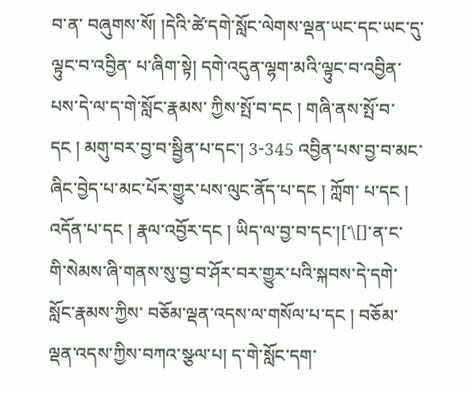བ་ན་ བཞུགས་སོ། །དེའི་ཚེ་དགེ་སློང་ལེགས་ལྡན་ཡང་དང་ཡང་དུ་ལྟུང་བ་འབྱིན་ པ་ཞིག་སྟེ། དགེ་འདུན་ལྷག་མའི་ལྟུང་བ་འབྱིན་པས་དེ་ལ་ད་གེ་སློང་རྣམས་ ཀྱིས་སྤོ་བ་དང ། གཞི་ནས་སྤོ་བ་དང ། མགུ་བར་བྱ་བ་སྦྱིན་པ་དང་། 3-345 འབྱིན་པས་བྱ་བ་མང་ཞིང་བྱེད་པ་མང་པོར་གྱུར་པས་ལུང་ནོད་པ་དང ། ཀློག་ པ་དང ། འདོན་པ་དང ། རྣལ་འབྱོར་དང ། ཡིད་ལ་བྱ་བ་དང་།[་\[]་ན་ང་ གི་སེམས་ཞི་གནས་སུ་བྱ་བ་ཤོར་བར་གྱུར་པའི་སྐབས་དེ་དགེ་སློང་རྣམས་ཀྱིས་ བཅོམ་ལྡན་འདས་ལ་གསོལ་པ་དང ། བཅོམ་ལྡན་འདས་ཀྱིས་བཀའ་སྩལ་པ། ད་གེ་སློང་དག་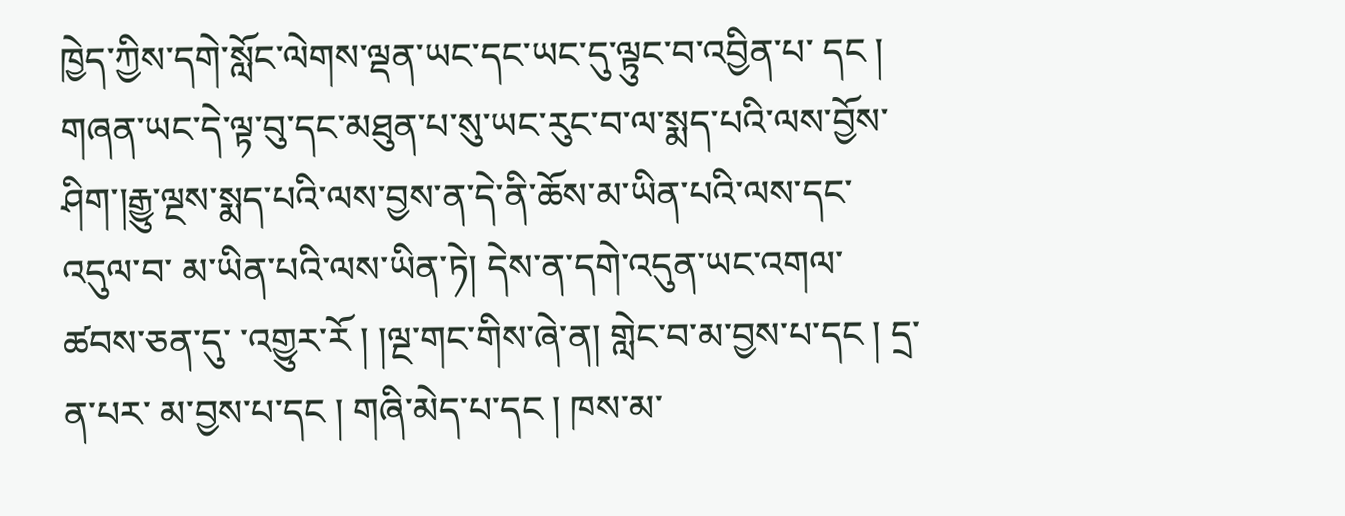ཁྱེད་ཀྱིས་དགེ་སློང་ལེགས་ལྡན་ཡང་དང་ཡང་དུ་ལྟུང་བ་འབྱིན་པ་ དང ། གཞན་ཡང་དེ་ལྟ་བུ་དང་མཐུན་པ་སུ་ཡང་རུང་བ་ལ་སྨད་པའི་ལས་བྱོས་ ཤིག་།རྒྱུ་ལྔས་སྨད་པའི་ལས་བྱས་ན་དེ་ནི་ཆོས་མ་ཡིན་པའི་ལས་དང་འདུལ་བ་ མ་ཡིན་པའི་ལས་ཡིན་ཏེ། དེས་ན་དགེ་འདུན་ཡང་འགལ་ཚབས་ཅན་དུ་ ་འགྱུར་རོ ། །ལྔ་གང་གིས་ཞེ་ན། གླེང་བ་མ་བྱས་པ་དང ། དྲ་ན་པར་ མ་བྱས་པ་དང ། གཞི་མེད་པ་དང ། ཁས་མ་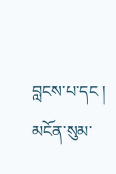བླངས་པ་དང ། མངོན་སུམ་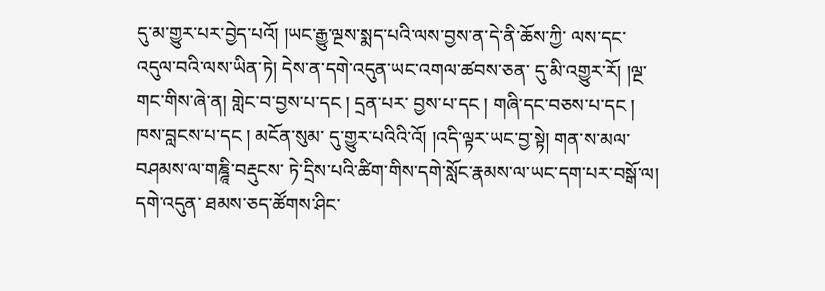དུ་མ་གྱུར་པར་བྱེད་པའོ། །ཡང་རྒྱུ་ལྔས་སྨད་པའི་ལས་བྱས་ན་དེ་ནི་ཆོས་ཀྱི་ ལས་དང་འདུལ་བའི་ལས་ཡིན་ཏེ། དེས་ན་དགེ་འདུན་ཡང་འགལ་ཚབས་ཅན་ དུ་མི་འགྱུར་རོ། །ལྔ་གང་གིས་ཞེ་ན། གླེང་བ་བྱས་པ་དང ། དྲན་པར་ བྱས་པ་དང ། གཞི་དང་བཅས་པ་དང ། ཁས་བླངས་པ་དང ། མངོན་སུམ་ དུ་གྱུར་པའིའི་འོ། །འདི་ལྟར་ཡང་བྱ་སྟེ། གན་ས་མལ་བཤམས་ལ་གཎྜཱི་བརྡུངས་ ཏེ་དྲིས་པའི་ཚིག་གིས་དགེ་སློང་རྣམས་ལ་ཡང་དག་པར་བསྒོ་ལ། དགེ་འདུན་ ཐམས་ཅད་ཚོགས་ཤིང་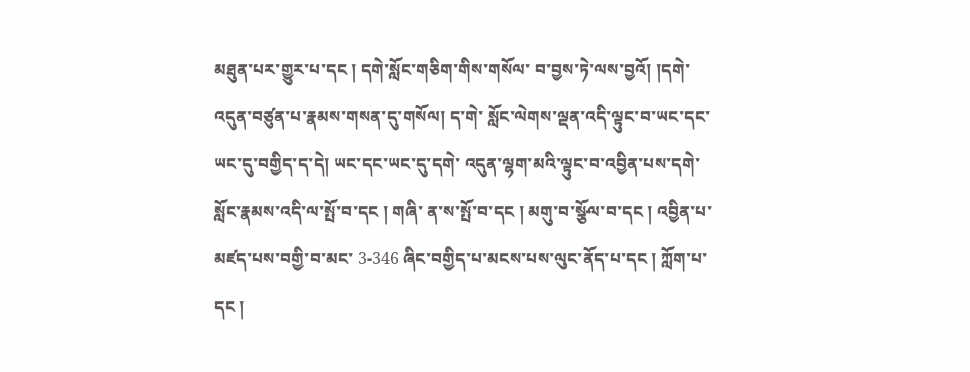མཐུན་པར་གྱུར་པ་དང ། དགེ་སློང་གཅིག་གིས་གསོལ་ བ་བྱས་ཏེ་ལས་བྱའོ། །དགེ་འདུན་བཙུན་པ་རྣམས་གསན་དུ་གསོལ། ད་གེ་ སློང་ལེགས་ལྡན་འདི་ལྟུང་བ་ཡང་དང་ཡང་དུ་བགྱིད་ད་དེ། ཡང་དང་ཡང་དུ་དགེ་ འདུན་ལྷག་མའི་ལྟུང་བ་འབྱིན་པས་དགེ་སློང་རྣམས་འདི་ལ་སྤོ་བ་དང ། གཞི་ ན་ས་སྤོ་བ་དང ། མགུ་བ་སྩོལ་བ་དང ། འབྱིན་པ་མཛད་པས་བགྱི་བ་མང་ 3-346 ཞིང་བགྱིད་པ་མངས་པས་ལུང་ནོད་པ་དང ། ཀློག་པ་དང །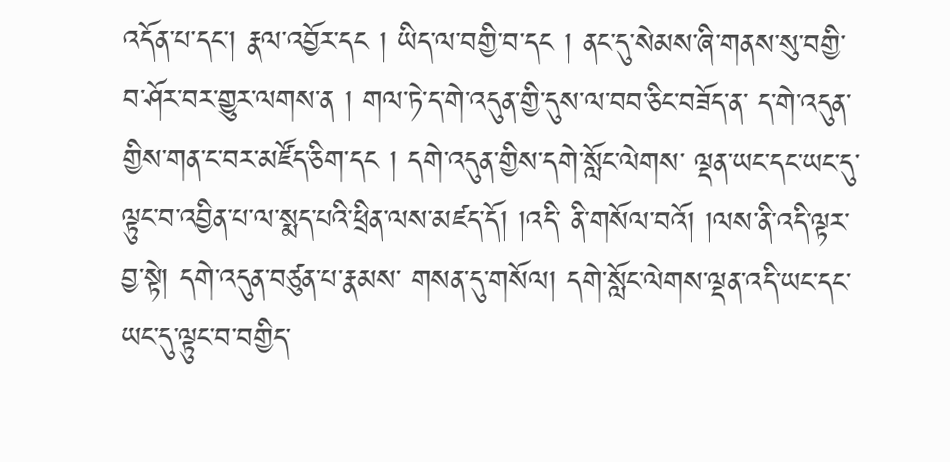འདོན་པ་དང་། རྣལ་འབྱོར་དང ། ཡིད་ལ་བགྱི་བ་དང ། ནང་དུ་སེམས་ཞི་གནས་སུ་བགྱི་ བ་ཤོར་བར་གྱུར་ལགས་ན ། གལ་ཏེ་ད་གེ་འདུན་གྱི་དུས་ལ་བབ་ཅིང་བཟོད་ན་ ད་གེ་འདུན་གྱིས་གན་ང་བར་མཛོད་ཅིག་དང ། དགེ་འདུན་གྱིས་དགེ་སློང་ལེགས་ ལྡན་ཡང་དང་ཡང་དུ་ལྟུང་བ་འབྱིན་པ་ལ་སྨད་པའི་ཕྲིན་ལས་མཛད་དོ། །འདི་ ནི་གསོལ་བའོ། །ལས་ནི་འདི་ལྟར་བྱ་སྟེ། དགེ་འདུན་བཙུན་པ་རྣམས་ གསན་དུ་གསོལ། དགེ་སློང་ལེགས་ལྡན་འདི་ཡང་དང་ཡང་དུ་ལྟུང་བ་བགྱིད་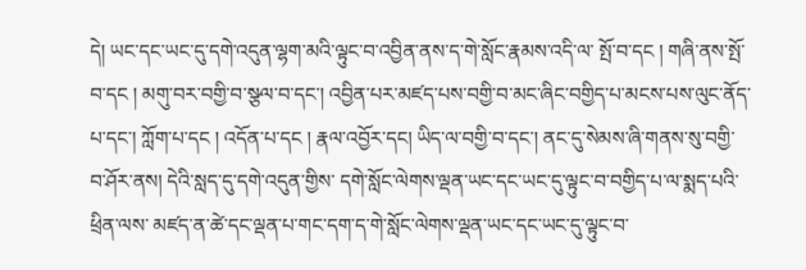དེ། ཡང་དང་ཡང་དུ་དགེ་འདུན་ལྷག་མའི་ལྟུང་བ་འབྱིན་ནས་ད་གེ་སློང་རྣམས་འདི་ལ་ སྤོ་བ་དང ། གཞི་ནས་སྤོ་བ་དང ། མགུ་བར་བགྱི་བ་སྩལ་བ་དང་། འབྱིན་པར་མཛད་པས་བགྱི་བ་མང་ཞིང་བགྱིད་པ་མངས་པས་ལུང་ནོད་པ་དང་། ཀློག་པ་དང ། འདོན་པ་དང ། རྣལ་འབྱོར་དང། ཡིད་ལ་བགྱི་བ་དང་། ནང་དུ་སེམས་ཞི་གནས་སུ་བགྱི་བ་ཤོར་ནས། དེའི་སླད་དུ་དགེ་འདུན་གྱིས་ དགེ་སློང་ལེགས་ལྡན་ཡང་དང་ཡང་དུ་ལྟུང་བ་བགྱིད་པ་ལ་སྨད་པའི་ཕྲིན་ལས་ མཛད་ན་ཚེ་དང་ལྡན་པ་གང་དག་ད་གེ་སློང་ལེགས་ལྡན་ཡང་དང་ཡང་དུ་ལྟུང་བ་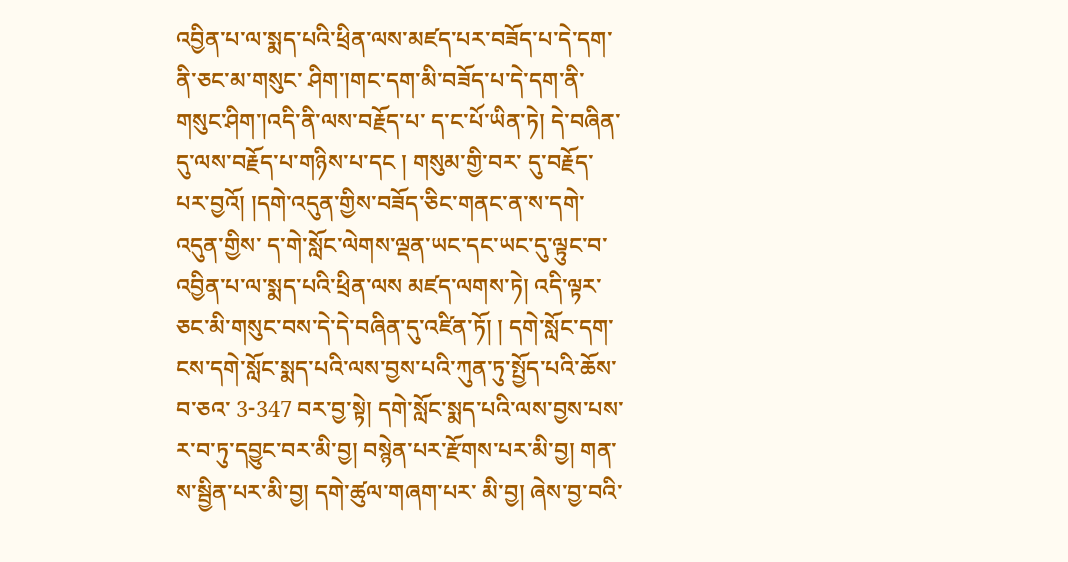འབྱིན་པ་ལ་སྨད་པའི་ཕྲིན་ལས་མཛད་པར་བཟོད་པ་དེ་དག་ནི་ཅང་མ་གསུང་ ཤིག་།གང་དག་མི་བཟོད་པ་དེ་དག་ནི་གསུང་ཤིག་།འདི་ནི་ལས་བརྗོད་པ་ ད་ང་པོ་ཡིན་ཏེ། དེ་བཞིན་དུ་ལས་བརྗོད་པ་གཉིས་པ་དང ། གསུམ་གྱི་བར་ དུ་བརྗོད་པར་བྱའོ། །དགེ་འདུན་གྱིས་བཟོད་ཅིང་གནང་ན་ས་དགེ་འདུན་གྱིས་ ད་གེ་སློང་ལེགས་ལྡན་ཡང་དང་ཡང་དུ་ལྟུང་བ་འབྱིན་པ་ལ་སྨད་པའི་ཕྲིན་ལས མཛད་ལགས་ཏེ། འདི་ལྟར་ཅང་མི་གསུང་བས་དེ་དེ་བཞིན་དུ་འཛིན་ཏོ། ། དགེ་སློང་དག་ངས་དགེ་སློང་སྨད་པའི་ལས་བྱས་པའི་ཀུན་ཏུ་སྤྱོད་པའི་ཆོས་བ་ཅའ་ 3-347 བར་བྱ་སྟེ། དགེ་སློང་སྨད་པའི་ལས་བྱས་པས་ར་བ་ཏུ་དབྱུང་བར་མི་བྱ། བསྙེན་པར་རྫོགས་པར་མི་བྱ། གན་ས་སྦྱིན་པར་མི་བྱ། དགེ་ཚུལ་གཞག་པར་ མི་བྱ། ཞེས་བྱ་བའི་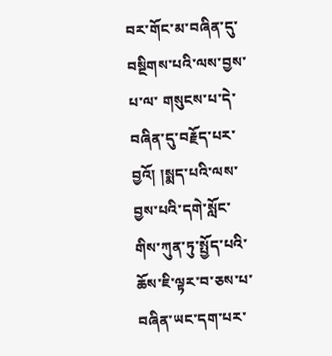བར་གོང་མ་བཞིན་དུ་བསྔིགས་པའི་ལས་བྱས་པ་ལ་ གསུངས་པ་དེ་བཞིན་དུ་བརྗོད་པར་བྱའོ། །སྨད་པའི་ལས་བྱས་པའི་དགེ་སློང་ གིས་ཀུན་ཏུ་སྤྱོད་པའི་ཆོས་ཇི་ལྟར་བ་ཅས་པ་བཞིན་ཡང་དག་པར་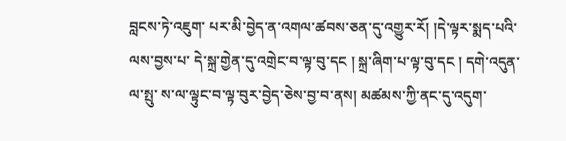བླངས་ཏེ་འཇུག་ པར་མི་བྱེད་ན་འགལ་ཚབས་ཅན་དུ་འགྱུར་རོ། །དེ་ལྟར་སྨད་པའི་ལས་བྱས་པ་ དེ་སྐྲ་གྱེན་དུ་འགྲེང་བ་ལྟ་བུ་དང ། སྐྲ་ཞིག་པ་ལྟ་བུ་དང ། དགེ་འདུན་ལ་སྤུ་ ས་ལ་ལྟུང་བ་ལྟ་བུར་བྱེད་ཅེས་བྱ་བ་ནས། མཚམས་ཀྱི་ནང་དུ་འདུག་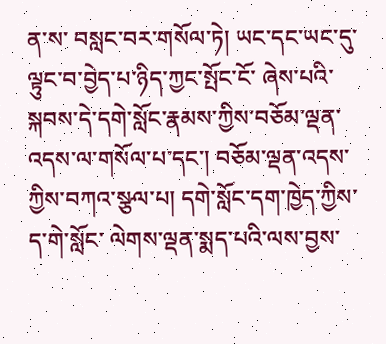ན་ས་ བསླང་བར་གསོལ་ཏེ། ཡང་དང་ཡང་དུ་ལྟུང་བ་བྱེད་པ་ཉིད་ཀྱང་སྤོང་ངོ་ ཞེས་པའི་སྐབས་དེ་དགེ་སློང་རྣམས་ཀྱིས་བཅོམ་ལྡན་འདས་ལ་གསོལ་པ་དང་། བཅོམ་ལྡན་འདས་ཀྱིས་བཀའ་སྩལ་པ། དགེ་སློང་དག་ཁྱེད་ཀྱིས་ད་གེ་སློང་ ལེགས་ལྡན་སྨད་པའི་ལས་བྱས་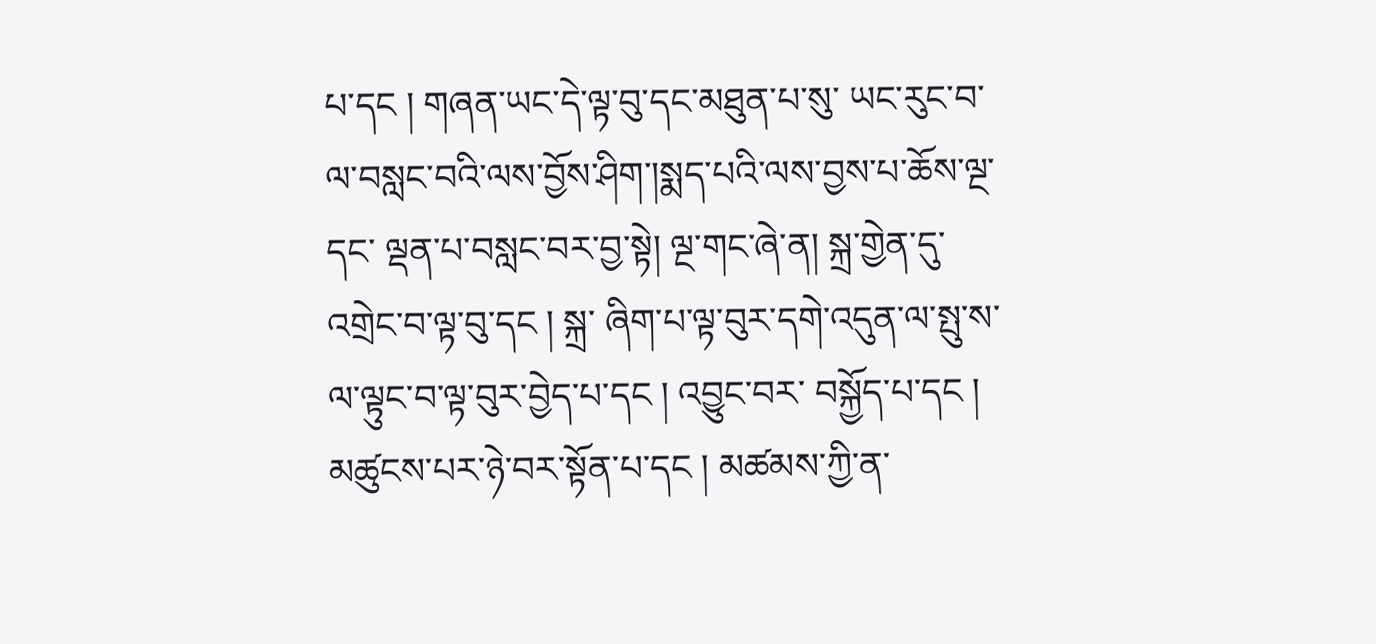པ་དང ། གཞན་ཡང་དེ་ལྟ་བུ་དང་མཐུན་པ་སུ་ ཡང་རུང་བ་ལ་བསླང་བའི་ལས་བྱོས་ཤིག་།སྨད་པའི་ལས་བྱས་པ་ཆོས་ལྔ་དང་ ལྡན་པ་བསླང་བར་བྱ་སྟེ། ལྔ་གང་ཞེ་ན། སྐྲ་གྱེན་དུ་འགྲེང་བ་ལྟ་བུ་དང ། སྐྲ་ ཞིག་པ་ལྟ་བུར་དགེ་འདུན་ལ་སྤུ་ས་ལ་ལྟུང་བ་ལྟ་བུར་བྱེད་པ་དང ། འབྱུང་བར་ བསྐྱོད་པ་དང ། མཚུངས་པར་ཉེ་བར་སྟོན་པ་དང ། མཚམས་ཀྱི་ན་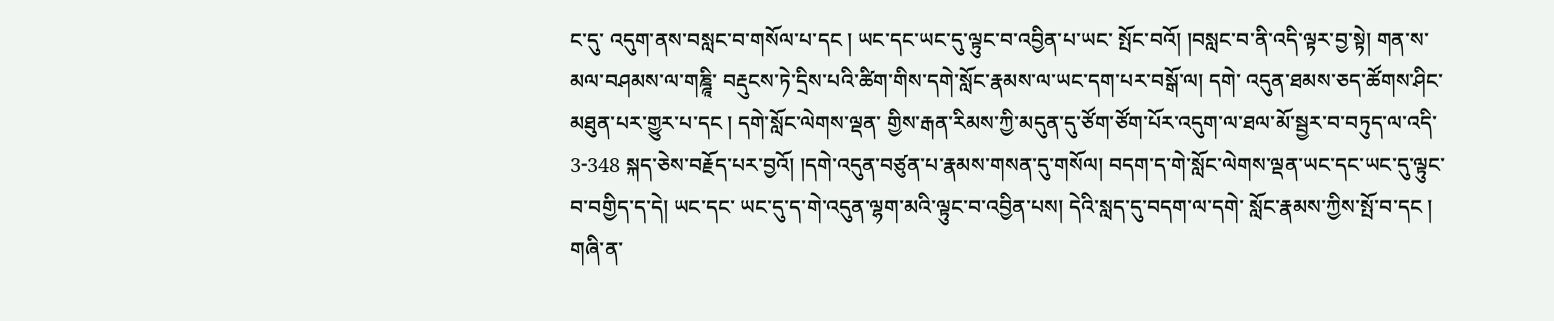ང་དུ་ འདུག་ནས་བསླང་བ་གསོལ་པ་དང ། ཡང་དང་ཡང་དུ་ལྟུང་བ་འབྱིན་པ་ཡང་ སྤོང་བའོ། །བསླང་བ་ནི་འདི་ལྟར་བྱ་སྟེ། གན་ས་མལ་བཤམས་ལ་གཎྜཱི་ བརྡུངས་ཏེ་དྲིས་པའི་ཚིག་གིས་དགེ་སློང་རྣམས་ལ་ཡང་དག་པར་བསྒོ་ལ། དགེ་ འདུན་ཐམས་ཅད་ཚོགས་ཤིང་མཐུན་པར་གྱུར་པ་དང ། དགེ་སློང་ལེགས་ལྡན་ གྱིས་རྒན་རིམས་ཀྱི་མདུན་དུ་ཙོག་ཙོག་པོར་འདུག་ལ་ཐལ་མོ་སྦྱར་བ་བཏུད་ལ་འདི་ 3-348 སྐད་ཅེས་བརྗོད་པར་བྱའོ། །དགེ་འདུན་བཙུན་པ་རྣམས་གསན་དུ་གསོལ། བདག་ད་གེ་སློང་ལེགས་ལྡན་ཡང་དང་ཡང་དུ་ལྟུང་བ་བགྱིད་ད་དེ། ཡང་དང་ ཡང་དུ་ད་གེ་འདུན་ལྷག་མའི་ལྟུང་བ་འབྱིན་པས། དེའི་སླད་དུ་བདག་ལ་དགེ་ སློང་རྣམས་ཀྱིས་སྤོ་བ་དང ། གཞི་ན་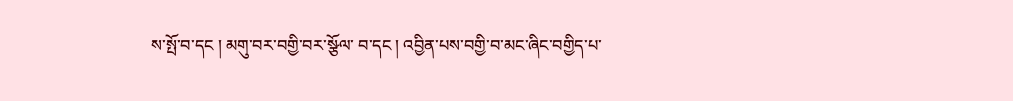ས་སྤོ་བ་དང ། མགུ་བར་བགྱི་བར་སྩོལ་ བ་དང ། འབྱིན་པས་བགྱི་བ་མང་ཞིང་བགྱིད་པ་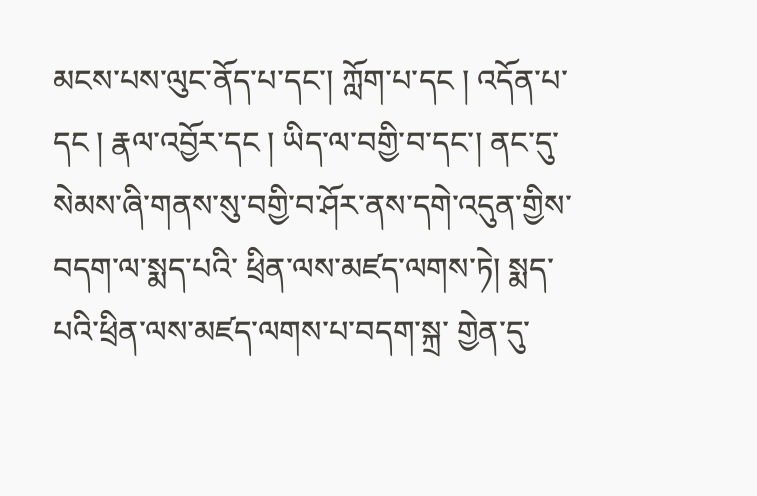མངས་པས་ལུང་ནོད་པ་དང་། ཀློག་པ་དང ། འདོན་པ་དང ། རྣལ་འབྱོར་དང ། ཡིད་ལ་བགྱི་བ་དང་། ནང་དུ་སེམས་ཞི་གནས་སུ་བགྱི་བ་ཤོར་ནས་དགེ་འདུན་གྱིས་བདག་ལ་སྨད་པའི་ ཕྲིན་ལས་མཛད་ལགས་ཏེ། སྨད་པའི་ཕྲིན་ལས་མཛད་ལགས་པ་བདག་སྐྲ་ གྱེན་དུ་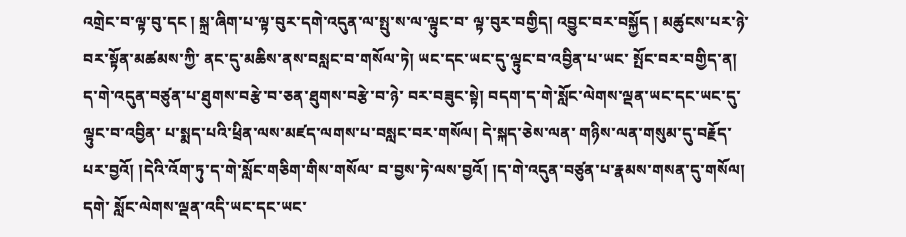འགྲེང་བ་ལྟ་བུ་དང ། སྐྲ་ཞིག་པ་ལྟ་བུར་དགེ་འདུན་ལ་སྤུ་ས་ལ་ལྟུང་བ་ ལྟ་བུར་བགྱིད། འབྱུང་བར་བསྐྱོད ། མཚུངས་པར་ཉེ་བར་སྟོན་མཚམས་ཀྱི་ ནང་དུ་མཆིས་ནས་བསླང་བ་གསོལ་ཏེ། ཡང་དང་ཡང་དུ་ལྟུང་བ་འབྱིན་པ་ཡང་ སྤོང་བར་བགྱིད་ན། ད་གེ་འདུན་བཙུན་པ་ཐུགས་བརྩེ་བ་ཅན་ཐུགས་བརྩེ་བ་ཉེ་ བར་བཟུང་སྟེ། བདག་ད་གེ་སློང་ལེགས་ལྡན་ཡང་དང་ཡང་དུ་ལྟུང་བ་འབྱིན་ པ་སྨད་པའི་ཕྲིན་ལས་མཛད་ལགས་པ་བསླང་བར་གསོལ། དེ་སྐད་ཅེས་ལན་ གཉིས་ལན་གསུམ་དུ་བརྗོད་པར་བྱའོ། །དེའི་འོག་ཏུ་ད་གེ་སློང་གཅིག་གིས་གསོལ་ བ་བྱས་ཏེ་ལས་བྱའོ། །ད་གེ་འདུན་བཙུན་པ་རྣམས་གསན་དུ་གསོལ། དགེ་ སློང་ལེགས་ལྡན་འདི་ཡང་དང་ཡང་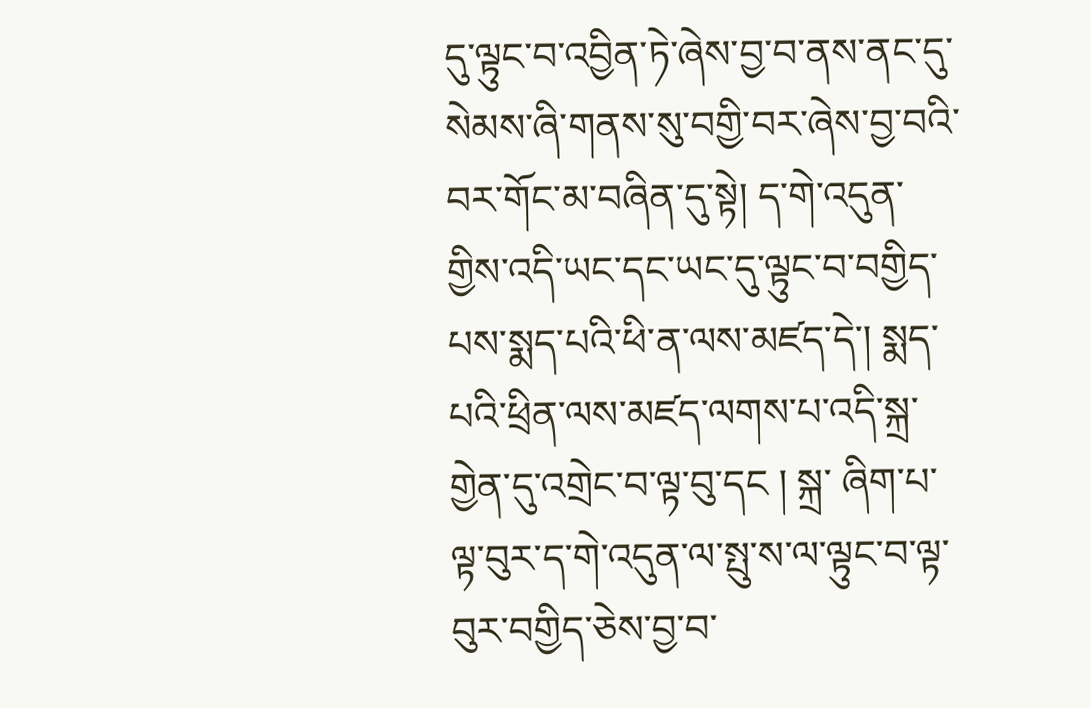དུ་ལྟུང་བ་འབྱིན་ཏེ་ཞེས་བྱ་བ་ནས་ནང་དུ་ སེམས་ཞི་གནས་སུ་བགྱི་བར་ཞེས་བྱ་བའི་བར་གོང་མ་བཞིན་དུ་སྟེ། ད་གེ་འདུན་ གྱིས་འདི་ཡང་དང་ཡང་དུ་ལྟུང་བ་བགྱིད་པས་སྨད་པའི་ཕི་ན་ལས་མཛད་དེ་། སྨད་པའི་ཕྲིན་ལས་མཛད་ལགས་པ་འདི་སྐྲ་གྱེན་དུ་འགྲེང་བ་ལྟ་བུ་དང ། སྐྲ་ ཞིག་པ་ལྟ་བུར་ད་གེ་འདུན་ལ་སྤུ་ས་ལ་ལྟུང་བ་ལྟ་བུར་བགྱིད་ཅེས་བྱ་བ་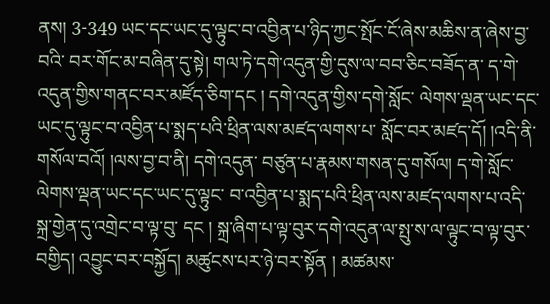ནས། 3-349 ཡང་དང་ཡང་དུ་ལྟུང་བ་འབྱིན་པ་ཉིད་ཀྱང་སྤོང་ངོ་ཞེས་མཆིས་ན་ཞེས་བྱ་བའི་ བར་གོང་མ་བཞིན་དུ་སྟེ། གལ་ཏེ་དགེ་འདུན་གྱི་དུས་ལ་བབ་ཅིང་བཟོད་ན་ ད་གེ་འདུན་གྱིས་གནང་བར་མཛོད་ཅིག་དང ། དགེ་འདུན་གྱིས་དགེ་སློང་ ལེགས་ལྡན་ཡང་དང་ཡང་དུ་ལྟུང་བ་འབྱིན་པ་སྨད་པའི་ཕྲིན་ལས་མཛད་ལགས་པ་ སློང་བར་མཛད་དོ། །འདི་ནི་གསོལ་བའོ། །ལས་བྱ་བ་ནི། དགེ་འདུན་ བཙུན་པ་རྣམས་གསན་དུ་གསོལ། ད་གེ་སློང་ལེགས་ལྡན་ཡང་དང་ཡང་དུ་ལྟུང་ བ་འབྱིན་པ་སྨད་པའི་ཕྲིན་ལས་མཛད་ལགས་པ་འདི་སྐྲ་གྱེན་དུ་འགྲེང་བ་ལྟ་བུ་ དང ། སྐྲ་ཞིག་པ་ལྟ་བུར་དགེ་འདུན་ལ་སྤུ་ས་ལ་ལྟུང་བ་ལྟ་བུར་བགྱིད། འབྱུང་བར་བསྐྱོད། མཚུངས་པར་ཉེ་བར་སྟོན ། མཚམས་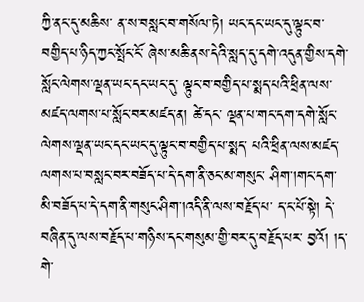ཀྱི་ནང་དུ་མཆིས་ ན་ས་བསླང་བ་གསོལ་ཏེ། ཡང་དང་ཡང་དུ་ལྟུང་བ་བགྱིད་པ་ཉིད་ཀྱང་སྤོང་ངོ་ ཞེས་མཆི་ནས་དེའི་སླད་དུ་དགེ་འདུན་གྱིས་དགེ་སློང་ལེགས་ལྡན་ཡང་དང་ཡང་དུ་ ལྟུང་བ་བགྱིད་པ་སྨད་པའི་ཕྲིན་ལས་མཛད་ལགས་པ་སློང་བར་མཛད་ན། ཚེ་དང་ ལྡན་པ་གང་དག་དགེ་སློང་ལེགས་ལྡན་ཡང་དང་ཡང་དུ་ལྟུང་བ་བགྱིད་པ་སྨད་ པའི་ཕྲིན་ལས་མཛད་ལགས་པ་བསླང་བར་བཟོད་པ་དེ་དག་ནི་ཅང་མ་གསུང་ ཤིག་།གང་དག་མི་བཟོད་པ་དེ་དག་ནི་གསུང་ཤིག་།འདི་ནི་ལས་བརྗོད་པ་ ད་ང་པོ་སྟེ། དེ་བཞིན་དུ་ལས་བརྗོད་པ་གཉིས་དང་གསུམ་གྱི་བར་དུ་བརྗོད་པར་ བྱའོ། །ད་གེ་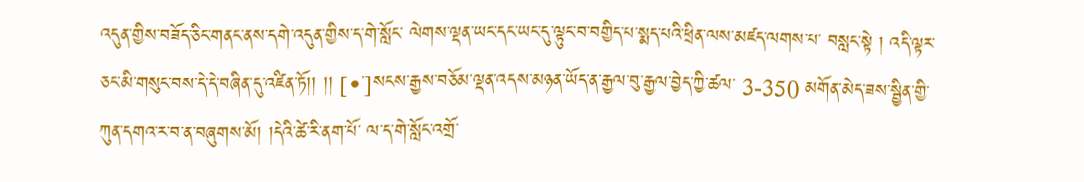འདུན་གྱིས་བཟོད་ཅིང་གནང་ནས་དགེ་འདུན་གྱིས་ད་གེ་སློང་ ལེགས་ལྡན་ཡང་དང་ཡང་དུ་ལྟུང་བ་བགྱིད་པ་སྨད་པའི་ཕྲིན་ལས་མཛད་ལགས་པ་ བསླང་སྟེ ། འདི་ལྟར་ཅང་མི་གསུང་བས་དེ་དེ་བཞིན་དུ་འཛིན་ཏོ།། །། [•་]སངས་རྒྱས་བཅོམ་ལྡན་འདས་མཉན་ཡོད་ན་རྒྱལ་བུ་རྒྱལ་བྱེད་ཀྱི་ཚལ་ 3-350 མགོན་མེད་ཟས་སྦྱིན་གྱི་ཀུན་དགའ་ར་བ་ན་བཞུགས་མོ། །དེའི་ཚེ་རི་ནག་པོ་ ལ་ད་གེ་སློང་འགྲོ་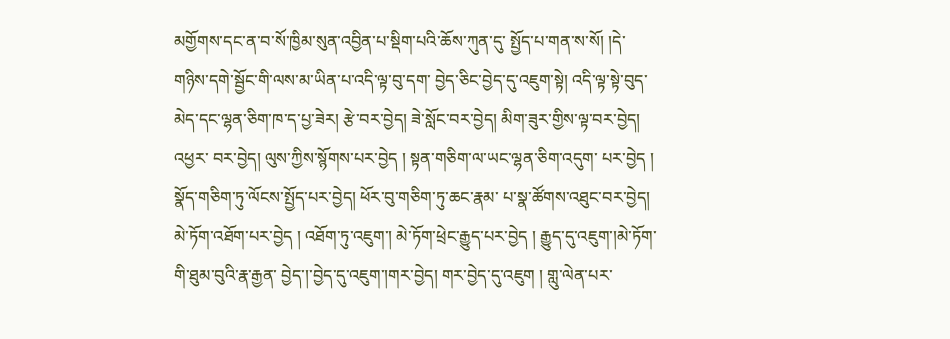མགྱོགས་དང་ན་བ་སོ་ཁྱིམ་སུན་འབྱིན་པ་སྡིག་པའི་ཆོས་ཀུན་དུ་ སྤྱོད་པ་གན་ས་སོ། །དེ་གཉིས་དགེ་སྦྱོང་གི་ལས་མ་ཡིན་པ་འདི་ལྟ་བུ་དག་ བྱེད་ཅིང་བྱེད་དུ་འཇུག་སྟེ། འདི་ལྟ་སྟེ་བུད་མེད་དང་ལྷན་ཅིག་ཁ་ད་པྱ་ཟེར། རྩེ་བར་བྱེད། ཟེ་སློང་བར་བྱེད། མིག་ཟུར་གྱིས་ལྟ་བར་བྱེད། འཕྱར་ བར་བྱེད། ལུས་ཀྱིས་སྙོགས་པར་བྱེད ། སྟན་གཅིག་ལ་ཡང་ལྷན་ཅིག་འདུག་ པར་བྱེད ། སྣོད་གཅིག་ཏུ་ལོངས་སྤྱོད་པར་བྱེད། ཕོར་བུ་གཅིག་ཏུ་ཆང་རྣམ་ པ་སྣ་ཚོགས་འཐུང་བར་བྱེད། མེ་ཏོག་འཐོག་པར་བྱེད ། འཐོག་ཏུ་འཇུག་། མེ་ཏོག་ཕྲེང་རྒྱུད་པར་བྱེད ། རྒྱུད་དུ་འཇུག་།མེ་ཏོག་གི་ཐུམ་བུའི་རྣ་རྒྱན་ བྱེད་།་བྱེད་དུ་འཇུག་།གར་བྱེད། གར་བྱེད་དུ་འཇུག ། གླུ་ལེན་པར་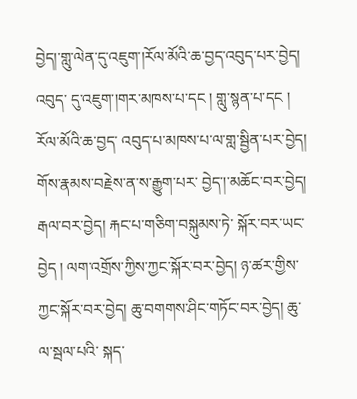བྱེད།་གླུ་ལེན་དུ་འཇུག་།རོལ་མོའི་ཆ་བྱད་འབུད་པར་བྱེད། འབུད་ དུ་འཇུག་།གར་མཁས་པ་དང ། གླུ་སྙན་པ་དང ། རོལ་མོའི་ཆ་བྱད་ འབུད་པ་མཁས་པ་ལ་གླ་སྦྱིན་པར་བྱེད། གོས་རྣམས་བརྗེས་ན་ས་རྒྱུག་པར་ བྱེད་།་མཆོང་བར་བྱེད། རྒལ་བར་བྱེད། རྐང་པ་གཅིག་བསྐུམས་ཏེ་ སྐོར་བར་ཡང་བྱེད ། ལག་འགྲོས་ཀྱིས་ཀྱང་སྐོར་བར་བྱེད། ཉ་ཚར་གྱིས་ ཀྱང་སྐོར་བར་བྱེད། ཆུ་བགགས་ཤིང་གཏོང་བར་བྱེད། ཆུ་ལ་སྦལ་པའི་ སྐད་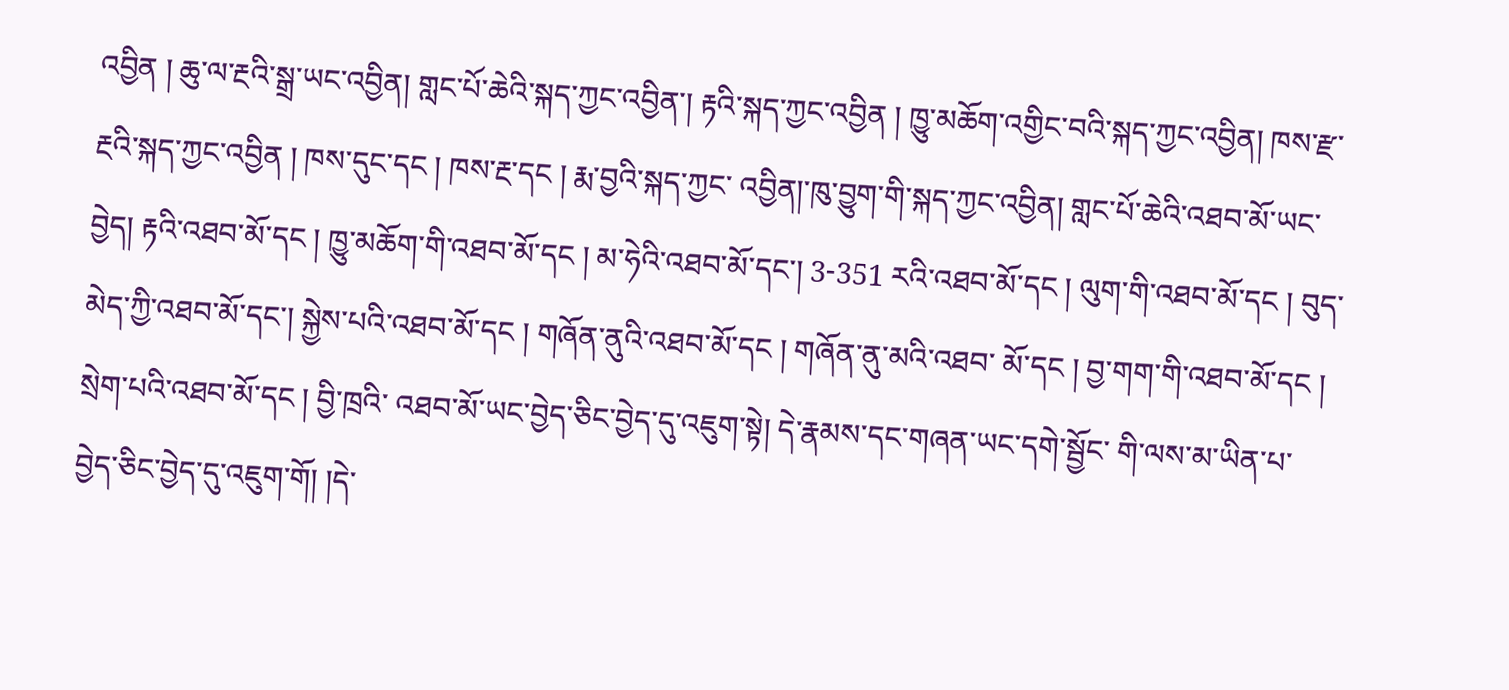འབྱིན ། ཆུ་ལ་རྔའི་སྒྲ་ཡང་འབྱིན། གླང་པོ་ཆེའི་སྐད་ཀྱང་འབྱིན་། རྟའི་སྐད་ཀྱང་འབྱིན ། ཁྱུ་མཆོག་འགྱིང་བའི་སྐད་ཀྱང་འབྱིན། ཁས་རྫ་ རྔའི་སྐད་ཀྱང་འབྱིན ། ཁས་དུང་དང ། ཁས་རྔ་དང ། རྨ་བྱའི་སྐད་ཀྱང་ འབྱིན།་ཁུ་བྱུག་གི་སྐད་ཀྱང་འབྱིན། གླང་པོ་ཆེའི་འཐབ་མོ་ཡང་བྱེད། རྟའི་འཐབ་མོ་དང ། ཁྱུ་མཆོག་གི་འཐབ་མོ་དང ། མ་ཧེའི་འཐབ་མོ་དང་། 3-351 རའི་འཐབ་མོ་དང ། ལུག་གི་འཐབ་མོ་དང ། བུད་མེད་ཀྱི་འཐབ་མོ་དང་། སྐྱེས་པའི་འཐབ་མོ་དང ། གཞོན་ནུའི་འཐབ་མོ་དང ། གཞོན་ནུ་མའི་འཐབ་ མོ་དང ། བྱ་གག་གི་འཐབ་མོ་དང ། སྲེག་པའི་འཐབ་མོ་དང ། བྱི་ཁྲའི་ འཐབ་མོ་ཡང་བྱེད་ཅིང་བྱེད་དུ་འཇུག་སྟེ། དེ་རྣམས་དང་གཞན་ཡང་དགེ་སྦྱོང་ གི་ལས་མ་ཡིན་པ་བྱེད་ཅིང་བྱེད་དུ་འཇུག་གོ། །དེ་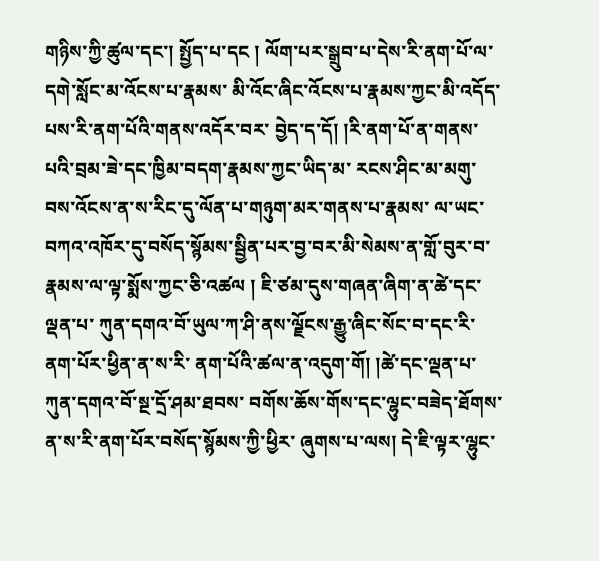གཉིས་ཀྱི་ཚུལ་དང་། སྤྱོད་པ་དང ། ལོག་པར་སྒྲུབ་པ་དེས་རི་ནག་པོ་ལ་དགེ་སློང་མ་འོངས་པ་རྣམས་ མི་འོང་ཞིང་འོངས་པ་རྣམས་ཀྱང་མི་འདོད་པས་རི་ནག་པོའི་གནས་འདོར་བར་ བྱེད་ད་དོ། །རི་ནག་པོ་ན་གནས་པའི་བྲམ་ཟེ་དང་ཁྱིམ་བདག་རྣམས་ཀྱང་ཡིད་མ་ རངས་ཤིང་མ་མགུ་བས་འོངས་ན་ས་རིང་དུ་ལོན་པ་གཉུག་མར་གནས་པ་རྣམས་ ལ་ཡང་བཀའ་འཁོར་དུ་བསོད་སྙོམས་སྦྱིན་པར་བྱ་བར་མི་སེམས་ན་གློ་བུར་བ་ རྣམས་ལ་ལྟ་སྨོས་ཀྱང་ཅི་འཚལ ། ཇི་ཙམ་དུས་གཞན་ཞིག་ན་ཚེ་དང་ལྡན་པ་ ཀུན་དགའ་བོ་ཡུལ་ཀ་ཤི་ནས་ལྗོངས་རྒྱུ་ཞིང་སོང་བ་དང་རི་ནག་པོར་ཕྱིན་ན་ས་རི་ ནག་པོའི་ཚལ་ན་འདུག་གོ། །ཚེ་དང་ལྡན་པ་ཀུན་དགའ་བོ་སྔ་དྲོ་ཤམ་ཐབས་ བགོས་ཆོས་གོས་དང་ལྷུང་བཟེད་ཐོགས་ན་ས་རི་ནག་པོར་བསོད་སྙོམས་ཀྱི་ཕྱིར་ ཞུགས་པ་ལས། དེ་ཇི་ལྟར་ལྷུང་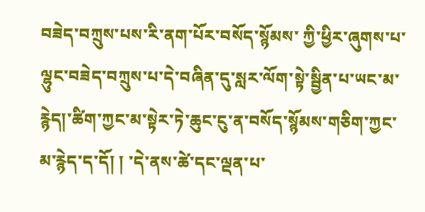བཟེད་བཀྲུས་པས་རི་ནག་པོར་བསོད་སྙོམས་ ཀྱི་ཕྱིར་ཞུགས་པ་ལྷུང་བཟེད་བཀྲུས་པ་དེ་བཞིན་དུ་སླར་ལོག་སྟེ་སྦྱིན་པ་ཡང་མ་ རྙེད།་ཚིག་ཀྱང་མ་སྟེར་ཏེ་ཆུང་ངུ་ན་བསོད་སྙོམས་གཅིག་ཀྱང་མ་རྙེད་ད་དོ། ། ་དེ་ནས་ཚེ་དང་ལྡན་པ་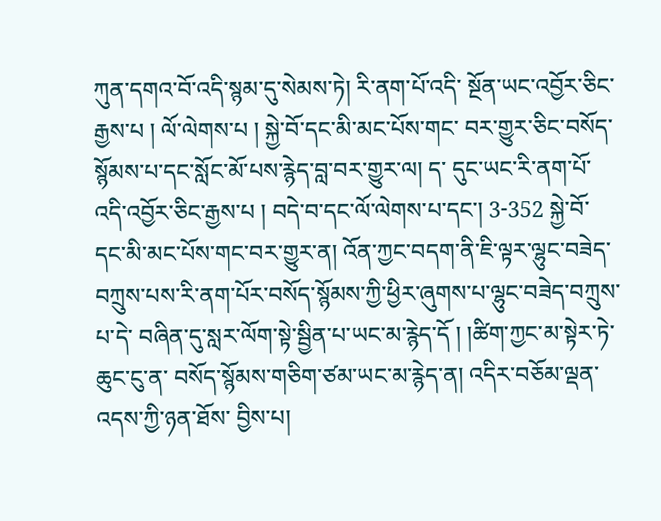ཀུན་དགའ་བོ་འདི་སྙམ་དུ་སེམས་ཏེ། རི་ནག་པོ་འདི་ སྔོན་ཡང་འབྱོར་ཅིང་རྒྱས་པ ། ལོ་ལེགས་པ ། སྐྱེ་བོ་དང་མི་མང་པོས་གང་ བར་གྱུར་ཅིང་བསོད་སྙོམས་པ་དང་སློང་མོ་པས་རྙེད་བླ་བར་གྱུར་ལ། ད་ དུང་ཡང་རི་ནག་པོ་འདི་འབྱོར་ཅིང་རྒྱས་པ ། བདེ་བ་དང་ལོ་ལེགས་པ་དང་། 3-352 སྐྱེ་བོ་དང་མི་མང་པོས་གང་བར་གྱུར་ན། འོན་ཀྱང་བདག་ནི་ཇི་ལྟར་ལྷུང་བཟེད་ བཀྲུས་པས་རི་ནག་པོར་བསོད་སྙོམས་ཀྱི་ཕྱིར་ཞུགས་པ་ལྷུང་བཟེད་བཀྲུས་པ་དེ་ བཞིན་དུ་སླར་ལོག་སྟེ་སྦྱིན་པ་ཡང་མ་རྙེད་དོ ། །ཚིག་ཀྱང་མ་སྟེར་ཏེ་ཆུང་ངུ་ན་ བསོད་སྙོམས་གཅིག་ཙམ་ཡང་མ་རྙེད་ན། འདིར་བཅོམ་ལྡན་འདས་ཀྱི་ཉན་ཐོས་ བྱིས་པ།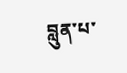བླུན་པ་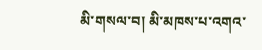མི་གསལ་བ། མི་མཁས་པ་འགའ་